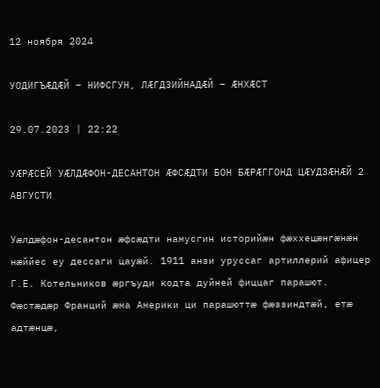12 ноября 2024

УОДИГЪÆДÆЙ – НИФСГУН, ЛÆГДЗИЙНАДÆЙ – ÆНХÆСТ

29.07.2023 | 22:22

УÆРÆСЕЙ УÆЛДÆФОН-ДЕСАНТОН ÆФСÆДТИ БОН БÆРÆГГОНД ЦÆУДЗÆНÆЙ 2 АВГУСТИ

Уæлдæфон-десантон æфсæдти намусгин историйæн фæххецæнгæнæн нæййес еу дессаги цауæй. 1911 анзи уруссаг артиллерий афицер Г.Е. Котельников æргъуди кодта дуйней фиццаг парашют. Фæстæдæр Франций æма Америки ци парашюттæ фæззиндтæй, етæ адтæнцæ,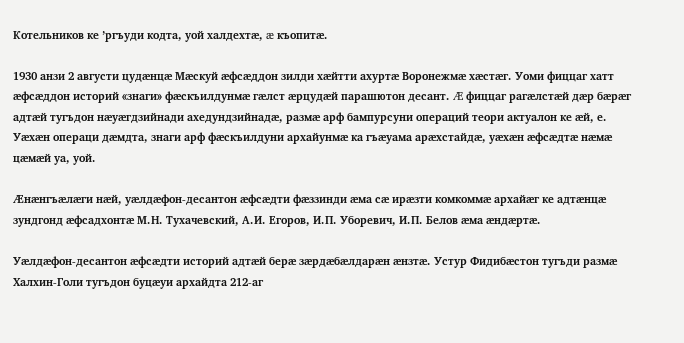Котельников ке ’ргъуди кодта, уой халдехтæ, æ къопитæ.

1930 анзи 2 августи цудæнцæ Мæскуй æфсæддон зилди хæйтти ахуртæ Воронежмæ хæстæг. Уоми фиццаг хатт æфсæддон историй «знаги» фæскъилдунмæ гæлст æрцудæй парашютон десант. Æ фиццаг рагæлстæй дæр бæрæг адтæй тугъдон нæуæгдзийнади ахедундзийнадæ, размæ арф бампурсуни операций теори актуалон ке æй, е. Уæхæн операци дæмдта, знаги арф фæскъилдуни архайунмæ ка гъæуама арæхстайдæ, уæхæн æфсæдтæ нæмæ цæмæй уа, уой.

Æнæнгъæлæги нæй, уæлдæфон-десантон æфсæдти фæззинди æма сæ ирæзти комкоммæ архайæг ке адтæнцæ зундгонд æфсадхонтæ М.Н. Тухачевский, А.И. Егоров, И.П. Уборевич, И.П. Белов æма æндæртæ.

Уæлдæфон-десантон æфсæдти историй адтæй берæ зæрдæбæлдарæн æнзтæ. Устур Фидибæстон тугъди размæ Халхин-Голи тугъдон буцæуи архайдта 212-аг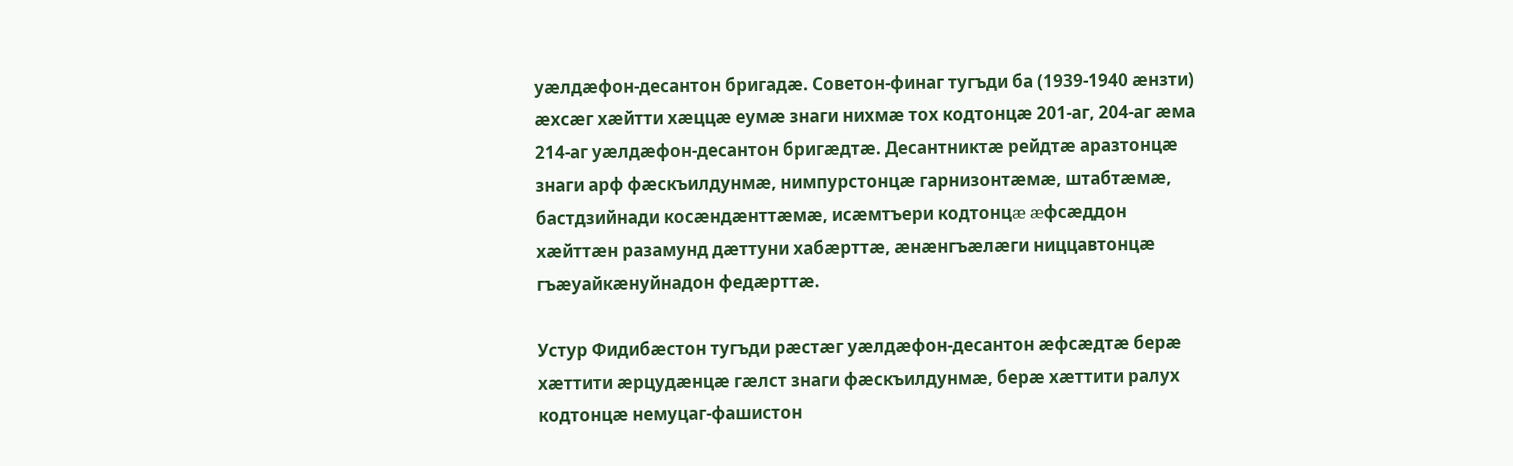уæлдæфон-десантон бригадæ. Советон-финаг тугъди ба (1939-1940 æнзти) æхсæг хæйтти хæццæ еумæ знаги нихмæ тох кодтонцæ 201-аг, 204-аг æма 214-аг уæлдæфон-десантон бригæдтæ. Десантниктæ рейдтæ аразтонцæ знаги арф фæскъилдунмæ, нимпурстонцæ гарнизонтæмæ, штабтæмæ, бастдзийнади косæндæнттæмæ, исæмтъери кодтонцæ æфсæддон хæйттæн разамунд дæттуни хабæрттæ, æнæнгъæлæги ниццавтонцæ гъæуайкæнуйнадон федæрттæ.

Устур Фидибæстон тугъди рæстæг уæлдæфон-десантон æфсæдтæ берæ хæттити æрцудæнцæ гæлст знаги фæскъилдунмæ, берæ хæттити ралух кодтонцæ немуцаг-фашистон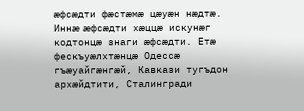æфсæдти фæстæмæ цæуæн нæдтæ. Иннæ æфсæдти хæццæ искунæг кодтонцæ знаги æфсæдти. Етæ фескъуæлхтæнцæ Одессæ гъæуайгæнгæй, Кавкази тугъдон архæйдтити, Сталингради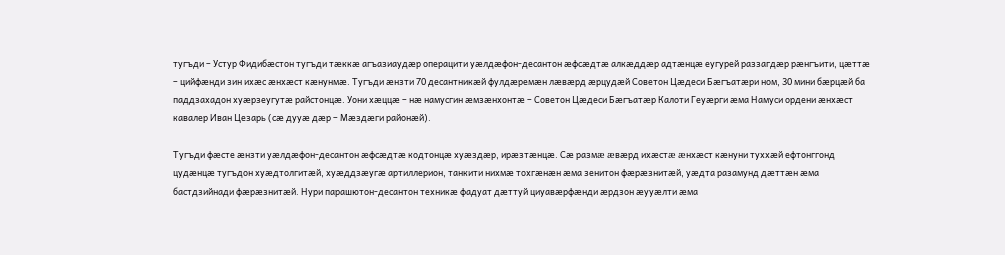тугъди – Устур Фидибæстон тугъди тæккæ агъазиаудæр операцити уæлдæфон-десантон æфсæдтæ алкæддæр адтæнцæ еугурей раззагдæр рæнгъити, цæттæ – цийфæнди зин ихæс æнхæст кæнунмæ. Тугъди æнзти 70 десантникæй фулдæремæн лæвæрд æрцудæй Советон Цæдеси Бæгъатæри ном, 30 мини бæрцæй ба паддзахадон хуæрзеугутæ райстонцæ. Уони хæццæ – нæ намусгин æмзæнхонтæ – Советон Цæдеси Бæгъатæр Калоти Геуæрги æма Намуси ордени æнхæст кавалер Иван Цезарь (сæ дууæ дæр – Мæздæги районæй).

Тугъди фæсте æнзти уæлдæфон-десантон æфсæдтæ кодтонцæ хуæздæр, ирæзтæнцæ. Сæ размæ æвæрд ихæстæ æнхæст кæнуни туххæй ефтонггонд цудæнцæ тугъдон хуæдтолгитæй, хуæддзæугæ артиллерион, танкити нихмæ тохгæнæн æма зенитон фæрæзнитæй, уæдта разамунд дæттæн æма бастдзийнади фæрæзнитæй. Нури парашютон-десантон техникæ фадуат дæттуй циуавæрфæнди æрдзон æууæлти æма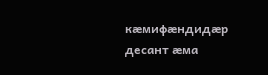кæмифæндидæр десант æма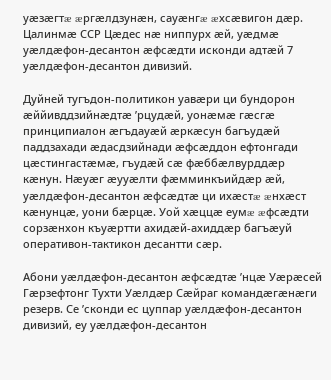уæзæгтæ æргæлдзунæн, сауæнгæ æхсæвигон дæр. Цалинмæ ССР Цæдес нæ ниппурх æй, уæдмæ уæлдæфон-десантон æфсæдти исконди адтæй 7 уæлдæфон-десантон дивизий.

Дуйней тугъдон-политикон уавæри ци бундорон æййивддзийнæдтæ ’рцудæй, уонæмæ гæсгæ принципиалон æгъдауæй æркæсун багъудæй паддзахади æдасдзийнади æфсæддон ефтонгади цæстингастæмæ, гъудæй сæ фæббæлвурддæр кæнун. Нæуæг æууæлти фæмминкъийдæр æй, уæлдæфон-десантон æфсæдтæ ци ихæстæ æнхæст кæнунцæ, уони бæрцæ. Уой хæццæ еумæ æфсæдти сорзæнхон къуæртти ахидæй-ахиддæр багъæуй оперативон-тактикон десантти сæр.

Абони уæлдæфон-десантон æфсæдтæ ’нцæ Уæрæсей Гæрзефтонг Тухти Уæлдæр Сæйраг командæгæнæги резерв. Се ’сконди ес цуппар уæлдæфон-десантон дивизий, еу уæлдæфон-десантон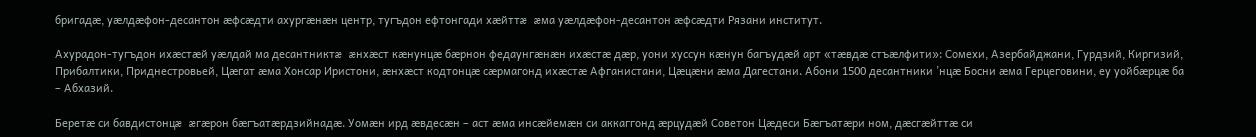бригадæ, уæлдæфон-десантон æфсæдти ахургæнæн центр, тугъдон ефтонгади хæйттæ æма уæлдæфон-десантон æфсæдти Рязани институт.

Ахурадон-тугъдон ихæстæй уæлдай ма десантниктæ æнхæст кæнунцæ бæрнон федаунгæнæн ихæстæ дæр, уони хуссун кæнун багъудæй арт «тæвдæ стъæлфити»: Сомехи, Азербайджани, Гурдзий, Киргизий, Прибалтики, Приднестровьей, Цæгат æма Хонсар Иристони, æнхæст кодтонцæ сæрмагонд ихæстæ Афганистани, Цæцæни æма Дагестани. Абони 1500 десантники ’нцæ Босни æма Герцеговини, еу уойбæрцæ ба – Абхазий.

Беретæ си бавдистонцæ æгæрон бæгъатæрдзийнадæ. Уомæн ирд æвдесæн – аст æма инсæйемæн си аккаггонд æрцудæй Советон Цæдеси Бæгъатæри ном, дæсгæйттæ си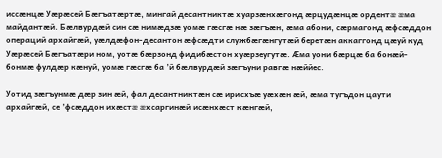иссæнцæ Уæрæсей Бæгъатæртæ, мингай десантниктæ хуарзæнхæгонд æрцудæнцæ ордентæ æма майдантæй. Бæлвурдæй син сæ нимæдзæ уомæ гæсгæ нæ зæгъæн, æма абони, сæрмагонд æфсæддон операций архайгæй, уæлдæфон-десантон æфсæдти службæгæнгутæй беретæн аккаггонд цæуй куд Уæрæсей Бæгъатæри ном, уотæ бæрзонд фидибæстон хуæрзеугутæ. Æма уони бæрцæ ба бонæй-бонмæ фулдæр кæнуй, уомæ гæсгæ ба ’й бæлвурдæй зæгъуни равгæ нæййес.

Уотид зæгъунмæ дæр зин æй, фал десантниктæн сæ ирисхъæ уæхæн æй, æма тугъдон цаути архайгæй, се ’фсæддон ихæстæ æхсаргинæй исæнхæст кæнгæй,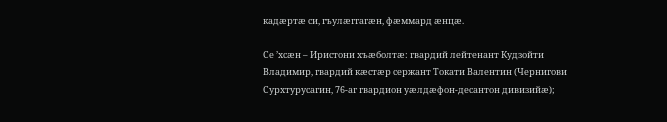кадæртæ си, гъулæггагæн, фæммард æнцæ.

Се ’хсæн – Иристони хъæболтæ: гвардий лейтенант Кудзойти Владимир, гвардий кæстæр сержант Токати Валентин (Чернигови Сурхтурусагин, 76-аг гвардион уæлдæфон-десантон дивизийæ);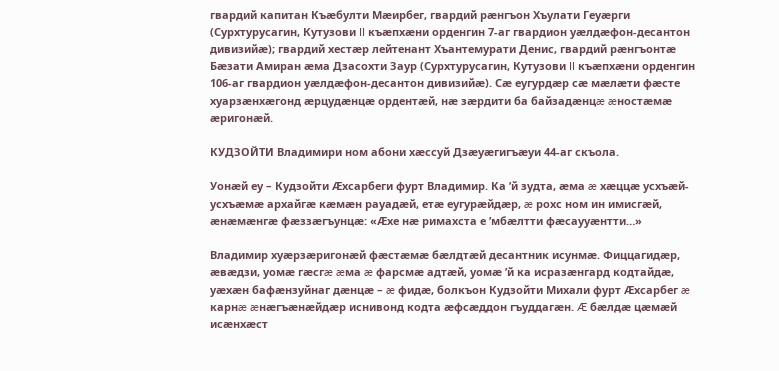гвардий капитан Къæбулти Мæирбег, гвардий рæнгъон Хъулати Геуæрги (Сурхтурусагин, Кутузови II къæпхæни орденгин 7-аг гвардион уæлдæфон-десантон дивизийæ); гвардий хестæр лейтенант Хъантемурати Денис, гвардий рæнгъонтæ Бæзати Амиран æма Дзасохти Заур (Сурхтурусагин, Кутузови II къæпхæни орденгин 106-аг гвардион уæлдæфон-десантон дивизийæ). Сæ еугурдæр сæ мæлæти фæсте хуарзæнхæгонд æрцудæнцæ ордентæй, нæ зæрдити ба байзадæнцæ æностæмæ æригонæй.

КУДЗОЙТИ Владимири ном абони хæссуй Дзæуæгигъæуи 44-аг скъола.

Уонæй еу – Кудзойти Æхсарбеги фурт Владимир. Ка ’й зудта, æма æ хæццæ усхъæй-усхъæмæ архайгæ кæмæн рауадæй, етæ еугурæйдæр, æ рохс ном ин имисгæй, æнæмæнгæ фæззæгъунцæ: «Æхе нæ римахста е ’мбæлтти фæсаууæнтти…»

Владимир хуæрзæригонæй фæстæмæ бæлдтæй десантник исунмæ. Фиццагидæр, æвæдзи, уомæ гæсгæ æма æ фарсмæ адтæй, уомæ ’й ка исразæнгард кодтайдæ, уæхæн бафæнзуйнаг дæнцæ – æ фидæ, болкъон Кудзойти Михали фурт Æхсарбег æ карнæ æнæгъæнæйдæр иснивонд кодта æфсæддон гъуддагæн. Æ бæлдæ цæмæй исæнхæст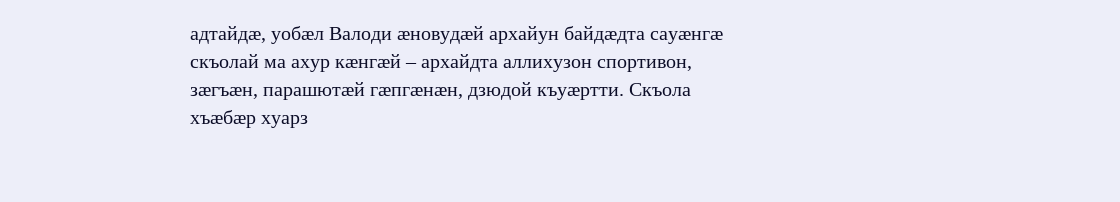адтайдæ, уобæл Валоди æновудæй архайун байдæдта сауæнгæ скъолай ма ахур кæнгæй – архайдта аллихузон спортивон, зæгъæн, парашютæй гæпгæнæн, дзюдой къуæртти. Скъола хъæбæр хуарз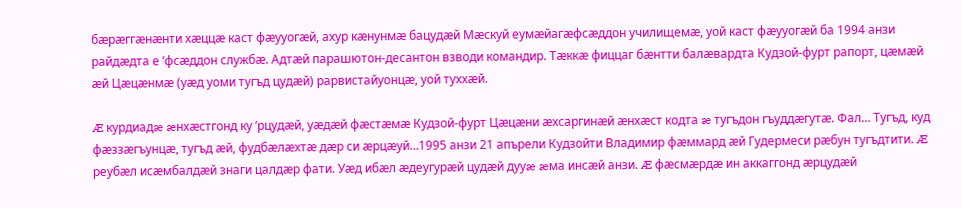бæрæггæнæнти хæццæ каст фæууогæй, ахур кæнунмæ бацудæй Мæскуй еумæйагæфсæддон училищемæ, уой каст фæууогæй ба 1994 анзи райдæдта е ’фсæддон службæ. Адтæй парашютон-десантон взводи командир. Тæккæ фиццаг бæнтти балæвардта Кудзой-фурт рапорт, цæмæй æй Цæцæнмæ (уæд уоми тугъд цудæй) рарвистайуонцæ, уой туххæй.

Æ курдиадæ æнхæстгонд ку ’рцудæй, уæдæй фæстæмæ Кудзой-фурт Цæцæни æхсаргинæй æнхæст кодта æ тугъдон гъуддæгутæ. Фал… Тугъд, куд фæззæгъунцæ, тугъд æй, фудбæлæхтæ дæр си æрцæуй…1995 анзи 21 апърели Кудзойти Владимир фæммард æй Гудермеси рæбун тугъдтити. Æ реубæл исæмбалдæй знаги цалдæр фати. Уæд ибæл æдеугурæй цудæй дууæ æма инсæй анзи. Æ фæсмæрдæ ин аккаггонд æрцудæй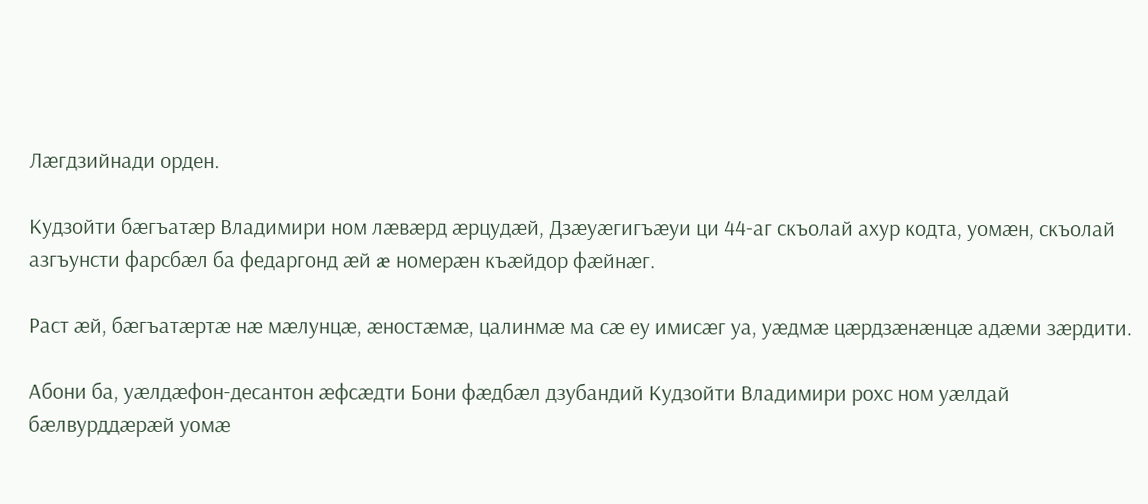Лæгдзийнади орден.

Кудзойти бæгъатæр Владимири ном лæвæрд æрцудæй, Дзæуæгигъæуи ци 44-аг скъолай ахур кодта, уомæн, скъолай азгъунсти фарсбæл ба федаргонд æй æ номерæн къæйдор фæйнæг.

Раст æй, бæгъатæртæ нæ мæлунцæ, æностæмæ, цалинмæ ма сæ еу имисæг уа, уæдмæ цæрдзæнæнцæ адæми зæрдити.

Абони ба, уæлдæфон-десантон æфсæдти Бони фæдбæл дзубандий Кудзойти Владимири рохс ном уæлдай бæлвурддæрæй уомæ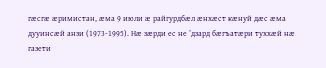гæсгæ æримистан, æма 9 июли æ райгурдбæл æнхæст кæнуй дæс æма дууинсæй анзи (1973-1995). Нæ зæрди ес не ’дзард бæгъатæри туххæй нæ газети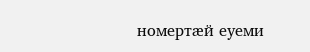номертæй еуеми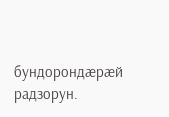бундорондæрæй радзорун.